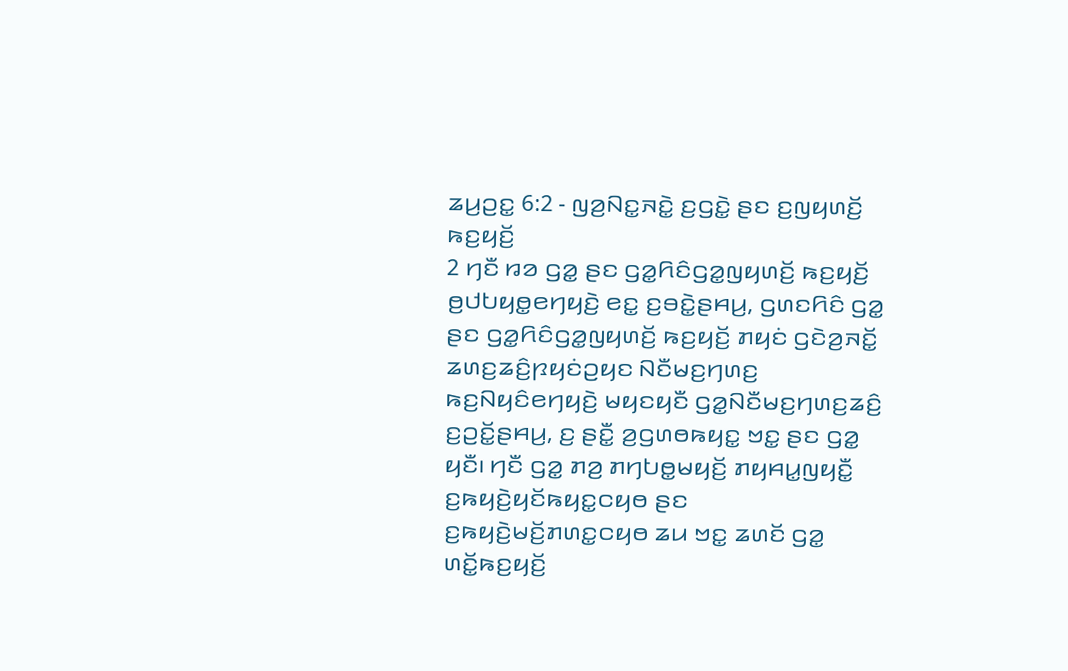ꤘꤣ꤬ꤑꤢ꤭ 6:2 - ꤜꤤ꤬ꤡꤢ꤭ꤏꤢꤧ꤭ ꤢ꤬ꤞꤢꤧ꤭ ꤔꤢ ꤢ꤬ꤜꤟꤛꤢꤩ꤬ ꤒꤢ꤬ꤟꤢꤩ꤬
2 ꤚꤢꤪ ꤙꤤ ꤞꤤ꤭ ꤔꤢ ꤞꤤ꤭ꤖꤢꤨꤞꤤ꤭ꤜꤟꤛꤢꤩ꤬ ꤒꤢ꤬ꤟꤢꤩ꤬ ꤥ꤬ꤓꤝꤟꤥ꤭ꤕꤚꤟꤢꤧ꤬ ꤕꤢ꤭ ꤢ꤬ꤋꤢꤧ꤭ꤔꤌꤣ꤬, ꤞꤛꤢꤖꤢꤨ ꤞꤤ꤭ ꤔꤢ ꤞꤤ꤭ꤖꤢꤨꤞꤤ꤭ꤜꤟꤛꤢꤩ꤬ ꤒꤢ꤬ꤟꤢꤩ꤬ ꤊꤟꤢꤦ ꤞꤢꤧꤤ꤬ꤏꤢꤩ꤭ ꤘꤛꤢ꤬ꤘꤢꤨ꤬ꤐꤟꤢꤦꤑꤟꤢ ꤡꤢꤪꤗꤢ꤬ꤚꤛꤢ꤬ ꤒꤢ꤬ꤡꤟꤢꤨꤕꤚꤟꤢꤧ꤬ ꤗꤟꤢꤟꤢꤪ ꤞꤤ꤭ꤡꤢꤪꤗꤢ꤬ꤚꤛꤢ꤬ꤘꤢꤨ꤬ ꤢ꤬ꤑꤢꤩ꤭ꤔꤌꤣ꤬, ꤢ꤬ ꤔꤢꤪ꤭ ꤤ꤬ꤞꤛꤥꤒꤟꤢ꤭ ꤠꤢ꤭ ꤔꤢ ꤞꤤ꤭ ꤟꤢꤪ꤯ ꤚꤢꤪ ꤞꤤ꤭ ꤊꤤ꤬ ꤊꤚꤝꤥ꤭ꤗꤟꤢꤩ꤬ ꤊꤟꤌꤣ꤭ꤜꤟꤢꤪ꤭ ꤢ꤬ꤒꤟꤢꤧ꤬ꤟꤢꤩꤒꤟꤢ꤭ꤍꤟꤥ ꤔꤢ ꤢ꤬ꤒꤟꤢꤧ꤬ꤗꤢꤩ꤬ꤊꤛꤢ꤭ꤍꤟꤥ ꤘꤣ ꤠꤢ꤭ ꤘꤛꤢꤩ ꤞꤤ꤭ ꤛꤢꤩ꤭ꤒꤢ꤬ꤟꤢꤩ꤬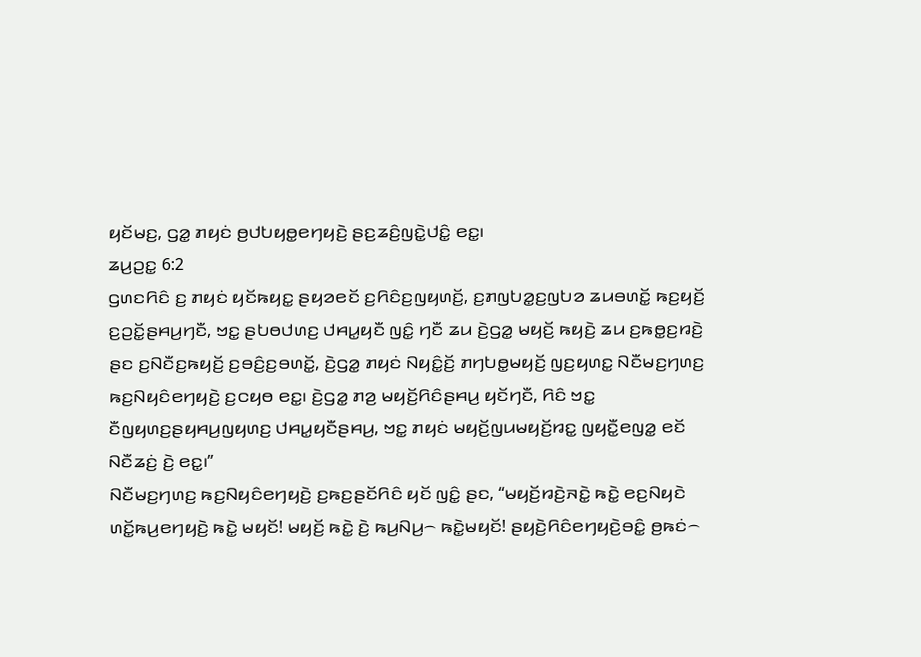ꤟꤢꤩꤗꤢ꤬, ꤞꤤ꤭ ꤊꤟꤢꤦ ꤥ꤬ꤓꤝꤟꤥ꤭ꤕꤚꤟꤢꤧ꤬ ꤔꤢ꤬ꤘꤢꤨ꤬ꤜꤢꤧ꤭ꤓꤢꤨ꤭ ꤕꤢ꤭꤯
ꤘꤣ꤬ꤑꤢ꤭ 6:2
ꤞꤛꤢꤖꤢꤨ ꤢ꤬ ꤊꤟꤢꤦ ꤟꤢꤩꤒꤟꤢ꤭ ꤔꤟꤤꤕꤢꤩ ꤢ꤬ꤖꤢꤨꤢ꤬ꤜꤟꤛꤢꤩ꤬, ꤢ꤬ꤊꤜꤝꤤ꤭ꤢ꤬ꤜꤝꤤ ꤘꤣꤋꤛꤢꤩ꤭ ꤒꤢ꤬ꤟꤢꤩ꤬ ꤢ꤬ꤑꤢꤩ꤭ꤔꤌꤣ꤬ꤚꤢꤪ, ꤠꤢ꤭ ꤔꤝꤥꤓꤛꤢ꤬ ꤓꤌꤣ꤭ꤟꤢꤪ ꤜꤢꤨ꤭ ꤚꤢꤪ ꤘꤣ ꤢꤧ꤬ꤞꤤ꤭ ꤗꤟꤢꤩ꤬ ꤒꤟꤢꤧ꤬ ꤘꤣ ꤢ꤬ꤒꤥ꤭ꤢ꤬ꤙꤢꤧ꤬ ꤔꤢ ꤢ꤬ꤡꤢꤪꤢ꤬ꤒꤟꤢꤩ꤬ ꤢ꤬ꤋꤢꤨ꤬ꤢ꤬ꤋꤛꤢꤩ꤭, ꤢꤧ꤬ꤞꤤ꤭ ꤊꤟꤢꤦ ꤡꤟꤢꤨ꤭ꤢꤩ꤬ ꤊꤚꤝꤥ꤭ꤗꤟꤢꤩ꤬ ꤜꤢ꤬ꤟꤛꤢ꤭ ꤡꤢꤪꤗꤢ꤬ꤚꤛꤢ꤬ ꤒꤢ꤬ꤡꤟꤢꤨꤕꤚꤟꤢꤧ꤬ ꤢ꤬ꤍꤟꤥ ꤕꤢ꤭꤯ ꤢꤧ꤬ꤞꤤ꤭ ꤊꤤ꤬ ꤗꤟꤢꤩ꤬ꤖꤢꤨꤔꤌꤣ꤬ ꤟꤢꤩꤚꤢꤪ, ꤖꤢꤨ ꤠꤢ꤭ ꤢꤪꤜꤟꤛꤢ꤬ꤔꤟꤌꤣ꤬ꤜꤟꤛꤢ꤬ ꤓꤌꤣ꤭ꤟꤢꤪꤔꤌꤣ꤬, ꤠꤢ꤭ ꤊꤟꤢꤦ ꤗꤟꤢꤩ꤬ꤜꤣꤗꤟꤢꤩ꤬ꤙꤢ꤭ ꤜꤟꤢꤪ꤭ꤕꤜꤤ꤭ ꤕꤢꤩ ꤡꤢꤪꤘꤢꤦ꤬ ꤢꤧ꤬ ꤕꤢ꤭꤯”
ꤡꤢꤪꤗꤢ꤬ꤚꤛꤢ꤬ ꤒꤢ꤬ꤡꤟꤢꤨꤕꤚꤟꤢꤧ꤬ ꤢ꤬ꤒꤢ꤬ꤔꤢꤩꤖꤢꤨ ꤟꤢꤩ ꤜꤢꤨ꤭ ꤔꤢ, “ꤗꤟꤢꤩ꤬ꤙꤢꤧ꤬ꤏꤢꤧ꤭ ꤒꤢꤧ꤭ ꤕꤢ꤬ꤡꤟꤢꤧ ꤛꤢꤩ꤭ꤒꤣ꤬ꤕꤚꤟꤢꤧ꤬ ꤒꤢꤧ꤭ ꤗꤟꤢꤩ! ꤗꤟꤢꤩ꤬ ꤒꤢꤧ꤭ ꤢꤧ꤬ ꤒꤣ꤬ꤡꤣ꤬꤮ ꤒꤢꤧ꤭ꤗꤟꤢꤩ! ꤔꤟꤢꤧ꤬ꤖꤢꤨꤕꤚꤟꤢꤧ꤬ꤋꤢꤨ꤭ ꤥ꤬ꤒꤢꤦ꤮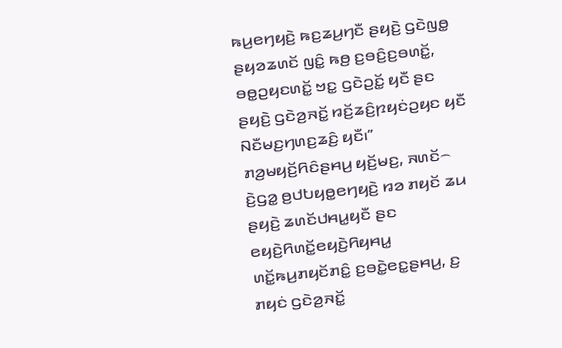ꤒꤣ꤬ꤕꤚꤟꤢꤧ꤬ ꤒꤢ꤬ꤘꤣ꤬ꤚꤢꤪ ꤔꤟꤢꤧ꤬ ꤞꤢꤧꤜꤥ꤭ ꤔꤟꤤꤘꤛꤢꤩ ꤜꤢꤨ꤭ ꤒꤥ꤬ ꤢ꤬ꤋꤢꤨ꤬ꤢ꤬ꤋꤛꤢꤩ꤭, ꤋꤥ꤭ꤑꤟꤢꤛꤢꤩ꤭ ꤠꤢ꤭ ꤞꤢꤧꤑꤢꤩ꤭ ꤟꤢꤪ ꤔꤢ ꤔꤟꤢꤧ꤬ ꤞꤢꤧꤤ꤬ꤏꤢꤩ꤭ ꤙꤢꤩ꤬ꤘꤢꤨ꤬ꤐꤟꤢꤦꤑꤟꤢ ꤟꤢꤪ ꤡꤢꤪꤗꤢ꤬ꤚꤛꤢ꤬ꤘꤢꤨ꤬ ꤟꤢꤪ꤯”
ꤊꤤ꤬ꤗꤟꤢꤩ꤬ꤖꤢꤨꤔꤌꤣ꤬ ꤟꤢꤩ꤬ꤗꤢ꤬, ꤏꤛꤢꤩ꤮ ꤢꤧ꤬ꤞꤤ꤭ ꤥ꤬ꤓꤝꤟꤥ꤭ꤕꤚꤟꤢꤧ꤬ ꤙꤤ ꤊꤟꤢꤩ ꤘꤣ ꤔꤟꤢꤧ꤬ ꤘꤛꤢꤩꤓꤌꤣ꤭ꤟꤢꤪ ꤔꤢ ꤕꤟꤢꤧ꤬ꤖꤛꤢꤩ꤭ꤕꤟꤢꤧ꤬ꤖꤟꤌꤣ꤭ ꤛꤢꤩ꤭ꤒꤣ꤬ꤊꤟꤢꤩꤊꤢꤨ꤭ ꤢ꤬ꤋꤢꤧ꤭ꤕꤢ꤭ꤔꤌꤣ꤬, ꤢ꤬ ꤊꤟꤢꤦ ꤞꤢꤧꤤ꤬ꤏꤢꤩ꤭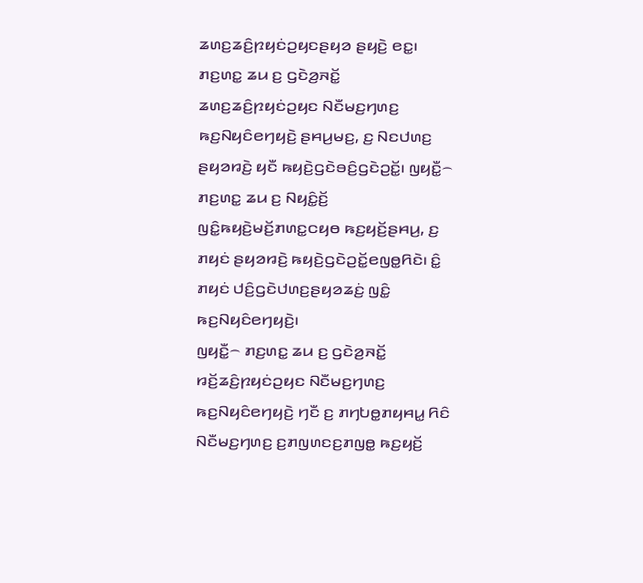ꤘꤛꤢ꤬ꤘꤢꤨ꤬ꤐꤟꤢꤦꤑꤟꤢꤔꤟꤤ ꤔꤟꤢꤧ꤬ ꤕꤢ꤭꤯
ꤊꤢ꤬ꤛꤢ꤭ ꤘꤣ ꤢ꤬ ꤞꤢꤧꤤ꤬ꤏꤢꤩ꤭ ꤘꤛꤢ꤬ꤘꤢꤨ꤬ꤐꤟꤢꤦꤑꤟꤢ ꤡꤢꤪꤗꤢ꤬ꤚꤛꤢ꤬ ꤒꤢ꤬ꤡꤟꤢꤨꤕꤚꤟꤢꤧ꤬ ꤔꤌꤣ꤬ꤗꤢ꤬, ꤢ꤬ ꤡꤢꤓꤛꤢ꤬ ꤔꤟꤤꤙꤢꤧ꤬ ꤟꤢꤪ ꤒꤟꤢꤧ꤬ꤞꤢꤧꤋꤢꤨ꤬ꤞꤢꤧꤑꤢꤩ꤭꤯ ꤜꤟꤢꤪ꤭꤮ ꤊꤢ꤬ꤛꤢ꤭ ꤘꤣ ꤢ꤬ ꤡꤟꤢꤨ꤭ꤢꤩ꤬ ꤜꤢꤨ꤭ꤒꤟꤢꤧ꤬ꤗꤢꤩ꤬ꤊꤛꤢ꤭ꤍꤟꤥ ꤒꤢ꤬ꤟꤢꤩ꤬ꤔꤌꤣ꤬, ꤢ꤬ ꤊꤟꤢꤦ ꤔꤟꤤꤙꤢꤧ꤬ ꤒꤟꤢꤧ꤬ꤞꤢꤧꤑꤢꤩ꤭ꤕꤜꤥ꤭ꤖꤢꤧ꤯ ꤢꤨ꤭ ꤊꤟꤢꤦ ꤓꤢꤨ꤬ꤞꤢꤧꤓꤛꤢ꤬ꤔꤟꤤꤘꤢꤦ꤬ ꤜꤢꤨ꤭ ꤒꤢ꤬ꤡꤟꤢꤨꤕꤚꤟꤢꤧ꤬꤯
ꤜꤟꤢꤪ꤭꤮ ꤊꤢ꤬ꤛꤢ꤭ ꤘꤣ ꤢ꤬ ꤞꤢꤧꤤ꤬ꤏꤢꤩ꤭ ꤙꤢꤩ꤬ꤘꤢꤨ꤬ꤐꤟꤢꤦꤑꤟꤢ ꤡꤢꤪꤗꤢ꤬ꤚꤛꤢ꤬ ꤒꤢ꤬ꤡꤟꤢꤨꤕꤚꤟꤢꤧ꤬ ꤚꤢꤪ ꤢ꤬ ꤊꤚꤝꤥ꤭ꤊꤟꤌꤣ꤭ ꤖꤢꤨ ꤡꤢꤪꤗꤢ꤬ꤚꤛꤢ꤬ ꤢ꤬ꤊꤜꤛꤢꤢ꤬ꤊꤜꤥ꤭ ꤒꤢ꤬ꤟꤢꤩ꤬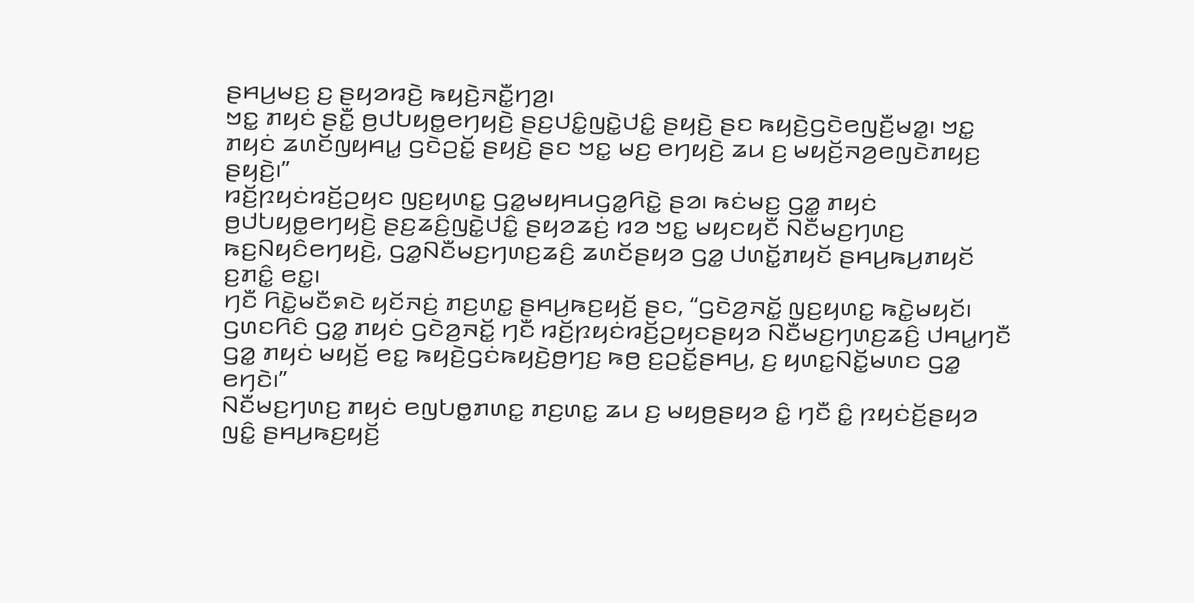ꤔꤌꤣ꤬ꤗꤢ꤬ ꤢ꤬ ꤔꤟꤤꤙꤢꤧ꤬ ꤒꤟꤢꤧ꤬ꤏꤢꤪ꤭ꤚꤤ꤬꤯
ꤠꤢ꤭ ꤊꤟꤢꤦ ꤔꤢꤪ꤭ ꤥ꤬ꤓꤝꤟꤥ꤭ꤕꤚꤟꤢꤧ꤬ ꤔꤢ꤬ꤓꤢꤨ꤭ꤜꤢꤧ꤭ꤓꤢꤨ꤭ ꤔꤟꤢꤧ꤬ ꤔꤢ ꤒꤟꤢꤧ꤬ꤞꤢꤧꤕꤜꤢꤪ꤬ꤗꤤ꤭꤯ ꤠꤢ꤭ ꤊꤟꤢꤦ ꤘꤛꤢꤩꤜꤟꤌꤣ꤭ ꤞꤢꤧꤑꤢꤩ꤭ ꤔꤟꤢꤧ꤬ ꤔꤢ ꤠꤢ꤭ ꤗꤢ꤬ ꤕꤚꤟꤢꤧ꤬ ꤘꤣ ꤢ꤬ ꤗꤟꤢꤩ꤬ꤏꤤ꤬ꤕꤜꤢꤧꤊꤟꤢ꤬ ꤔꤟꤢꤧ꤬꤯”
ꤙꤢꤩ꤬ꤐꤟꤢꤦꤙꤢꤩ꤬ꤑꤟꤢ ꤜꤢ꤬ꤟꤛꤢ꤭ ꤞꤤ꤭ꤗꤟꤌꤣꤞꤤ꤭ꤖꤢꤧ꤭ ꤔꤤ꤯ ꤒꤢꤦꤗꤢ꤬ ꤞꤤ꤭ ꤊꤟꤢꤦ ꤥ꤬ꤓꤝꤟꤥ꤭ꤕꤚꤟꤢꤧ꤬ ꤔꤢ꤬ꤘꤢꤨ꤬ꤜꤢꤧ꤭ꤓꤢꤨ꤭ ꤔꤟꤤꤘꤢꤦ꤬ ꤙꤤ ꤠꤢ꤭ ꤗꤟꤢꤟꤢꤪ ꤡꤢꤪꤗꤢ꤬ꤚꤛꤢ꤬ ꤒꤢ꤬ꤡꤟꤢꤨꤕꤚꤟꤢꤧ꤬, ꤞꤤ꤭ꤡꤢꤪꤗꤢ꤬ꤚꤛꤢ꤬ꤘꤢꤨ꤬ ꤘꤛꤢꤩꤔꤟꤤ ꤞꤤ꤭ ꤓꤛꤢꤩ꤭ꤊꤟꤢꤩ ꤔꤌꤣ꤬ꤒꤣ꤬ꤊꤟꤢꤩ ꤢ꤬ꤊꤢꤨ꤭ ꤕꤢ꤭꤯
ꤚꤢꤪ ꤖꤢꤧ꤭ꤗꤢꤪꤎꤢꤧ ꤟꤢꤩꤏꤢꤦ꤬ ꤊꤢ꤬ꤛꤢ꤭ ꤔꤌꤣ꤬ꤒꤢ꤬ꤟꤢꤩ꤬ ꤔꤢ, “ꤞꤢꤧꤤ꤬ꤏꤢꤩ꤭ ꤜꤢ꤬ꤟꤛꤢ꤭ ꤒꤢꤧ꤭ꤗꤟꤢꤩ꤯ ꤞꤛꤢꤖꤢꤨ ꤞꤤ꤭ ꤊꤟꤢꤦ ꤞꤢꤧꤤ꤬ꤏꤢꤩ꤭ ꤚꤢꤪ ꤙꤢꤩ꤬ꤐꤟꤢꤦꤙꤢꤩ꤬ꤑꤟꤢꤔꤟꤤ ꤡꤢꤪꤗꤢ꤬ꤚꤛꤢ꤬ꤘꤢꤨ꤬ ꤓꤌꤣ꤭ꤚꤢꤪ ꤞꤤ꤭ ꤊꤟꤢꤦ ꤗꤟꤢꤩ꤬ ꤕꤢ꤭ ꤒꤟꤢꤧ꤬ꤞꤢꤦꤒꤟꤢꤧ꤬ꤥ꤬ꤚꤢ꤬ ꤒꤥ꤬ ꤢ꤬ꤑꤢꤩ꤭ꤔꤌꤣ꤬, ꤢ꤬ ꤟꤛꤢ꤭ꤡꤢꤩ꤭ꤗꤛꤢ ꤞꤤ꤭ ꤕꤚꤢꤧ꤯”
ꤡꤢꤪꤗꤢ꤬ꤚꤛꤢ꤬ ꤊꤟꤢꤦ ꤕꤜꤝꤥ꤭ꤊꤛꤢ꤭ ꤊꤢ꤬ꤛꤢ꤭ ꤘꤣ ꤢ꤬ ꤗꤟꤥ꤬ꤔꤟꤤ ꤢꤨ꤭ ꤚꤢꤪ ꤢꤨ꤭ ꤐꤟꤢꤦꤢꤩ꤬ꤔꤟꤤ ꤜꤢꤨ꤭ ꤔꤌꤣ꤬ꤒꤢ꤬ꤟꤢꤩ꤬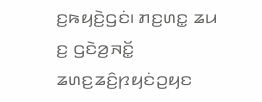ꤢ꤬ꤒꤟꤢꤧ꤬ꤞꤢꤦ꤯ ꤊꤢ꤬ꤛꤢ꤭ ꤘꤣ ꤢ꤬ ꤞꤢꤧꤤ꤬ꤏꤢꤩ꤭ ꤘꤛꤢ꤬ꤘꤢꤨ꤬ꤐꤟꤢꤦꤑꤟꤢ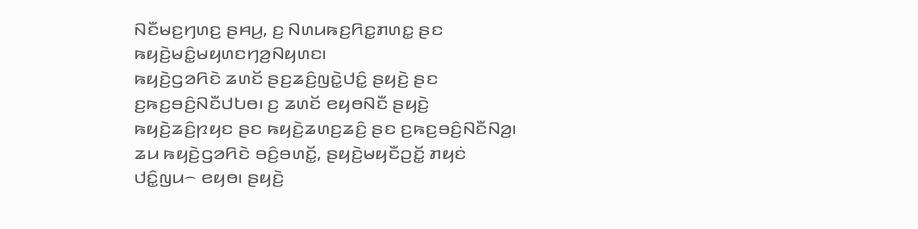ꤡꤢꤪꤗꤢ꤬ꤚꤛꤢ꤬ ꤔꤌꤣ꤬, ꤢ꤬ ꤡꤛꤣꤒꤢ꤬ꤖꤢ꤭ꤊꤛꤢ꤭ ꤔꤢ ꤒꤟꤢꤧ꤬ꤗꤢꤨ꤭ꤗꤟꤛꤢꤚꤤ꤬ꤡꤟꤛꤢ꤯
ꤒꤟꤢꤧ꤬ꤞꤤꤖꤢꤧ ꤘꤛꤢꤩ ꤔꤢ꤬ꤘꤢꤨ꤬ꤜꤢꤧ꤭ꤓꤢꤨ꤭ ꤔꤟꤢꤧ꤬ ꤔꤢ ꤢ꤬ꤒꤢ꤬ꤋꤢꤨ꤬ꤡꤢꤪꤓꤝꤥ꤯ ꤢ꤬ ꤘꤛꤢꤩ ꤕꤟꤥꤡꤢꤪ ꤔꤟꤢꤧ꤬ ꤒꤟꤢꤧ꤬ꤘꤢꤨ꤬ꤐꤟꤢ ꤔꤢ ꤒꤟꤢꤧ꤬ꤘꤛꤢ꤬ꤘꤢꤨ꤬ ꤔꤢ ꤢ꤬ꤒꤢ꤬ꤋꤢꤨ꤬ꤡꤢꤪꤡꤤ꤬꤯
ꤘꤣ ꤒꤟꤢꤧ꤬ꤞꤤꤖꤢꤧ ꤋꤢꤨ꤬ꤋꤛꤢꤩ꤭, ꤔꤟꤢꤧ꤬ꤗꤟꤢꤪꤑꤢꤩ꤭ ꤊꤟꤢꤦ ꤓꤢꤨ꤭ꤜꤣ꤮ ꤕꤟꤥ꤯ ꤔꤟꤢꤧ꤬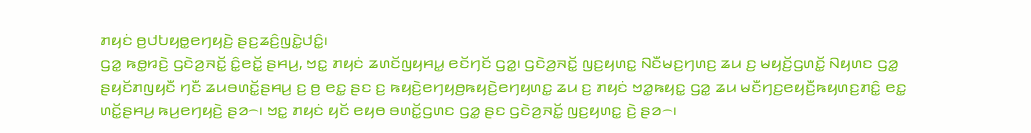ꤊꤟꤢꤦ ꤥ꤬ꤓꤝꤟꤥ꤭ꤕꤚꤟꤢꤧ꤬ ꤔꤢ꤬ꤘꤢꤨ꤬ꤜꤢꤧ꤭ꤓꤢꤨ꤭꤯
ꤞꤤ꤭ ꤒꤥ꤭ꤙꤢꤧ꤬ ꤞꤢꤧꤤ꤬ꤏꤢꤩ꤭ ꤢꤨ꤭ꤕꤢꤩ꤭ ꤔꤌꤣ꤬, ꤠꤢ꤭ ꤊꤟꤢꤦ ꤘꤛꤢꤩꤜꤟꤌꤣ꤭ ꤕꤢꤩꤚꤢꤩ ꤞꤤ꤭꤯ ꤞꤢꤧꤤ꤬ꤏꤢꤩ꤭ ꤜꤢ꤬ꤟꤛꤢ꤭ ꤡꤢꤪꤗꤢ꤬ꤚꤛꤢ꤬ ꤘꤣ ꤢ꤬ ꤗꤟꤢꤩ꤬ꤞꤛꤢꤩ꤭ ꤡꤟꤛꤢ ꤞꤤ꤭ ꤔꤟꤢꤩꤊꤜꤟꤢꤪ ꤚꤢꤪ ꤘꤣꤋꤛꤢꤩ꤭ꤔꤌꤣ꤬ ꤢ꤬ ꤥ꤬ ꤕꤢ꤭ ꤔꤢ ꤢ꤬ ꤒꤟꤢꤧ꤬ꤕꤚꤟꤥ꤬ꤒꤟꤢꤧ꤬ꤕꤚꤟꤛꤢ꤭ ꤘꤣ ꤢ꤬ ꤊꤟꤢꤦ ꤠꤤ꤭ꤒꤟꤢ꤭ ꤞꤤ꤭ ꤘꤣ ꤗꤢꤪꤚꤢ꤬ꤕꤟꤢꤪ꤬ꤒꤟꤛꤢ꤬ꤊꤢꤨ꤭ ꤕꤢ꤭ ꤛꤢꤩ꤭ꤔꤌꤣ꤬ ꤒꤣ꤬ꤕꤚꤟꤢꤧ꤬ ꤔꤤ꤮꤯ ꤠꤢ꤭ ꤊꤟꤢꤦ ꤟꤢꤩ ꤕꤟꤥ ꤋꤛꤢꤩ꤭ꤞꤛꤢ ꤞꤤ꤭ ꤔꤢ ꤞꤢꤧꤤ꤬ꤏꤢꤩ꤭ ꤜꤢ꤬ꤟꤛꤢ꤭ ꤢꤧ꤬ ꤔꤤ꤮꤯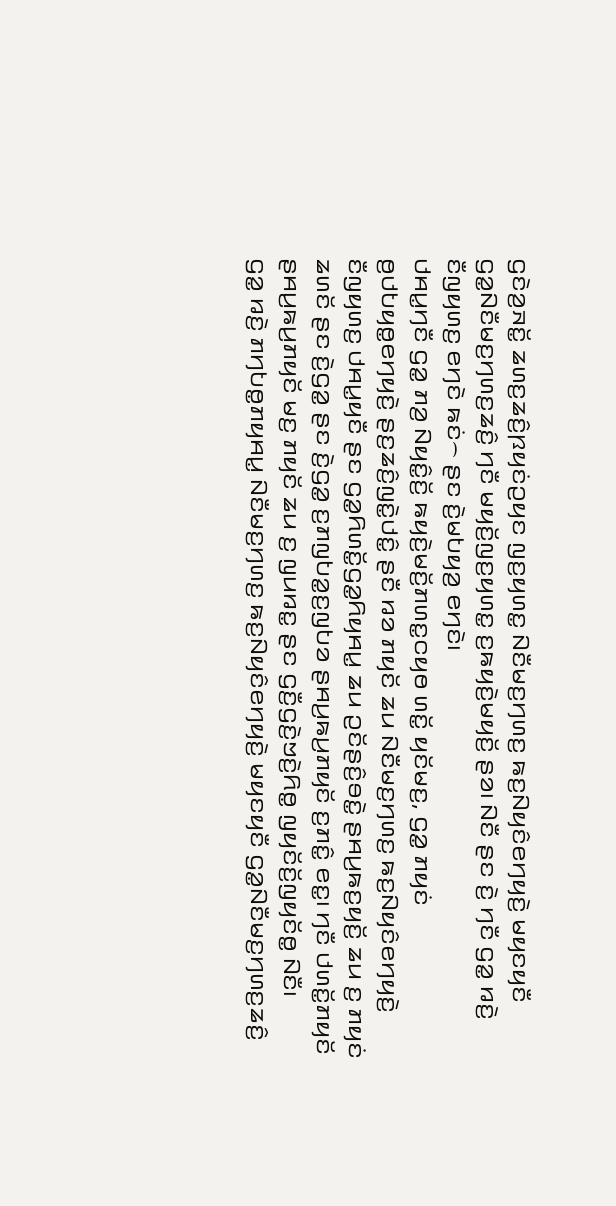ꤞꤢꤧꤤ꤬ꤏꤢꤩ꤭ ꤘꤛꤢ꤬ꤘꤢꤨ꤬ꤐꤟꤢꤦꤑꤟꤢ ꤜꤢ꤬ꤟꤛꤢ꤭ ꤡꤢꤪꤗꤢ꤬ꤚꤛꤢ꤬ ꤒꤢ꤬ꤡꤟꤢꤨꤕꤚꤟꤢꤧ꤬ ꤗꤟꤢꤟꤢꤪ ꤞꤤ꤭ꤡꤢꤪꤗꤢ꤬ꤚꤛꤢ꤬ꤘꤢꤨ꤬ ꤚꤢꤪ ꤗꤟꤢꤩ꤬ꤜꤢ꤬ꤟꤛꤢ꤭ ꤢ꤬ꤒꤟꤢꤧ꤬ꤗꤟꤢꤩ꤬ ꤔꤤ꤯ ꤡꤢꤪ ꤔꤢ ꤢꤧ꤬ ꤚꤢꤪ ꤞꤤ꤭ ꤙꤢꤧ꤬ ꤢꤪꤜꤟꤛꤢ꤬ ꤕꤚꤢꤧ ꤒꤢꤦ꤮ ꤔꤢ ꤢꤧ꤬ꤗꤝꤟꤤ꤬ ꤕꤚꤢꤧ꤯
ꤓꤌꤣ꤭ꤚꤢꤪ ꤞꤤ꤭ ꤊꤤ꤬ ꤡꤟꤢꤨ꤭ꤢꤩ꤬ ꤒꤟꤢꤧ꤬ꤗꤢꤩ꤬ꤊꤛꤢ꤭ꤍꤟꤥ ꤛꤢꤩ꤭ ꤟꤢꤩꤗꤢ꤬, ꤞꤤ꤭ ꤊꤟꤢꤦ ꤥ꤬ꤓꤝꤟꤥ꤭ꤕꤚꤟꤢꤧ꤬ ꤔꤢ꤬ꤘꤢꤨ꤬ꤜꤢꤧ꤭ꤓꤢꤨ꤭ ꤔꤢꤪ ꤙꤤ ꤊꤟꤢꤩ ꤘꤣ ꤡꤢꤪꤗꤢ꤬ꤚꤛꤢ꤬ ꤒꤢ꤬ꤡꤟꤢꤨꤕꤚꤟꤢꤧ꤬ ꤢꤪꤜꤟꤛꤢ꤬ ꤓꤌꤣ꤭ꤟꤢꤪ ꤔꤢ ꤞꤤ꤭ꤖꤛꤢꤩ꤭ꤞꤤ꤭ꤖꤟꤌꤣ꤭ ꤘꤣ ꤑꤢꤩꤔꤢꤨ꤬ꤋꤢꤧ꤭ ꤔꤌꤣ꤬ꤒꤢ꤬ꤟꤢꤩ꤬ ꤘꤣ ꤢ꤬ ꤊꤟꤢꤦ ꤘꤛꤢꤩ ꤔꤢ ꤢꤧ꤬ꤞꤤ꤭ ꤔꤢ ꤢꤧ꤬ꤞꤤ꤭ ꤢ꤬ꤊꤜꤝꤤ꤭ꤢ꤬ꤜꤝꤤ ꤔꤌꤣ꤬ꤒꤣ꤬ꤊꤟꤢꤩ ꤢ꤬ꤊꤢꤨ꤭ ꤕꤢ꤭꤯ ꤚꤢꤪ ꤓꤛꤢꤩ꤭ꤊꤟꤢꤩ ꤔꤌꤣ꤬ꤒꤣ꤬ꤊꤟꤢꤩ ꤗꤢ꤬ ꤊꤟꤢꤩ ꤘꤣ ꤢ꤬ ꤜꤣꤙꤢ꤭ ꤔꤢ ꤞꤢꤪ꤬ꤞꤢꤧ꤬ꤠꤢꤧ꤬ꤖꤥ꤭ ꤜꤟꤢꤩꤢꤩ꤬ꤜꤟꤢꤩꤥ꤭ ꤡꤢꤪ꤯
ꤞꤤ꤭ ꤙꤢꤧ꤬ ꤊꤚꤝꤥ꤭ꤊꤟꤌꤣ꤭ ꤡꤢꤪꤗꤢ꤬ꤚꤛꤢ꤬ ꤒꤢ꤬ꤡꤟꤢꤨꤕꤚꤟꤢꤧ꤬ ꤗꤟꤢꤟꤢꤪ ꤞꤤ꤭ꤡꤢꤪꤗꤢ꤬ꤚꤛꤢ꤬ꤘꤢꤨ꤬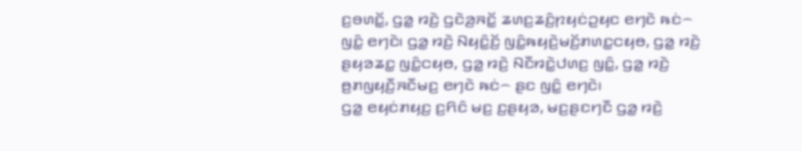ꤢ꤬ꤋꤛꤢꤩ꤭, ꤞꤤ꤭ ꤙꤢꤧ꤬ ꤞꤢꤧꤤ꤬ꤏꤢꤩ꤭ ꤘꤛꤢ꤬ꤘꤢꤨ꤬ꤐꤟꤢꤦꤑꤟꤢ ꤕꤚꤢꤧ ꤒꤢꤦ꤮ ꤜꤢꤨ꤭ ꤕꤚꤢꤧ꤯ ꤞꤤ꤭ ꤙꤢꤧ꤬ ꤡꤟꤢꤨ꤭ꤢꤩ꤬ ꤜꤢꤨ꤭ꤒꤟꤢꤧ꤬ꤗꤢꤩ꤬ꤊꤛꤢ꤭ꤍꤟꤥ, ꤞꤤ꤭ ꤙꤢꤧ꤬ ꤔꤟꤤꤘꤢ꤭ ꤜꤢꤨ꤭ꤍꤟꤥ, ꤞꤤ꤭ ꤙꤢꤧ꤬ ꤡꤢꤪꤙꤢꤧ꤭ꤓꤛꤢ꤬ ꤜꤢꤨ꤭, ꤞꤤ꤭ ꤙꤢꤧ꤬ ꤥ꤬ꤊꤜꤟꤢꤪ꤬ꤏꤢꤪꤗꤢ꤬ ꤕꤚꤢꤧ ꤒꤢꤦ꤮ ꤔꤢ ꤜꤢꤨ꤭ ꤕꤚꤢꤧ꤯
ꤞꤤ꤭ ꤕꤟꤢꤦꤊꤟꤢ꤬ ꤢ꤬ꤖꤢꤨ ꤗꤢ꤬ ꤢ꤬ꤔꤟꤤ, ꤗꤢ꤬ꤔꤢꤚꤢꤪ ꤞꤤ꤭ ꤙꤢꤧ꤬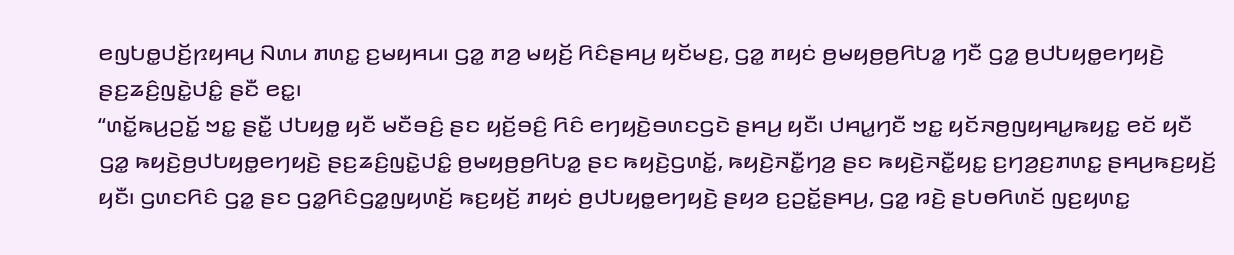ꤕꤜꤝꤥ꤭ꤓꤢꤩ꤬ꤐꤟꤌꤣ꤬ ꤡꤛꤣ ꤊꤛꤢ꤭ ꤢ꤬ꤗꤟꤌꤣ꤯ ꤞꤤ꤭ ꤊꤤ꤬ ꤗꤟꤢꤩ꤬ ꤖꤢꤨꤔꤌꤣ꤬ ꤟꤢꤩꤗꤢ꤬, ꤞꤤ꤭ ꤊꤟꤢꤦ ꤥ꤬ꤗꤟꤥ꤬ꤥ꤬ꤖꤝꤤ꤭ ꤚꤢꤪ ꤞꤤ꤭ ꤥ꤬ꤓꤝꤟꤥ꤭ꤕꤚꤟꤢꤧ꤬ ꤔꤢ꤬ꤘꤢꤨ꤬ꤜꤢꤧ꤭ꤓꤢꤨ꤭ ꤔꤢꤪ ꤕꤢ꤭꤯
“ꤛꤢꤩ꤭ꤒꤣ꤬ꤑꤢꤩ꤭ ꤠꤢ꤭ ꤔꤢꤪ꤭ ꤓꤝꤟꤥ꤭ ꤟꤢꤪ ꤗꤢꤪꤋꤢꤨ꤬ ꤔꤢ ꤟꤢꤩ꤬ꤋꤢꤨ꤬ ꤖꤢꤨ ꤕꤚꤟꤢꤧ꤬ꤋꤛꤢꤞꤢꤧ ꤔꤌꤣ꤬ ꤟꤢꤪ꤯ ꤓꤌꤣ꤭ꤚꤢꤪ ꤠꤢ꤭ ꤟꤢꤩꤏꤥ꤬ꤜꤟꤌꤣ꤭ꤒꤟꤢ꤭ ꤕꤢꤩ ꤟꤢꤪ ꤞꤤ꤭ ꤒꤟꤢꤧ꤬ꤥ꤬ꤓꤝꤟꤥ꤭ꤕꤚꤟꤢꤧ꤬ ꤔꤢ꤬ꤘꤢꤨ꤬ꤜꤢꤧ꤭ꤓꤢꤨ꤭ ꤥ꤬ꤗꤟꤥ꤬ꤥ꤬ꤖꤝꤤ꤭ ꤔꤢ ꤒꤟꤢꤧ꤬ꤞꤛꤢꤩ꤭, ꤒꤟꤢꤧ꤬ꤏꤢꤪ꤭ꤚꤤ꤬ ꤔꤢ ꤒꤟꤢꤧ꤬ꤏꤢꤪ꤭ꤟꤢ꤭ ꤢ꤬ꤚꤤ꤬ꤢ꤬ꤊꤛꤢ꤭ ꤔꤌꤣ꤬ꤒꤢ꤬ꤟꤢꤩ꤬ ꤟꤢꤪ꤯ ꤞꤛꤢꤖꤢꤨ ꤞꤤ꤭ ꤔꤢ ꤞꤤ꤭ꤖꤢꤨꤞꤤ꤭ꤜꤟꤛꤢꤩ꤬ ꤒꤢ꤬ꤟꤢꤩ꤬ ꤊꤟꤢꤦ ꤥ꤬ꤓꤝꤟꤥ꤭ꤕꤚꤟꤢꤧ꤬ ꤔꤟꤤ ꤢ꤬ꤑꤢꤩ꤭ꤔꤌꤣ꤬, ꤞꤤ꤭ ꤙꤢꤧ꤬ ꤔꤝꤥꤖꤛꤢꤩ ꤜꤢ꤬ꤟꤛꤢ꤭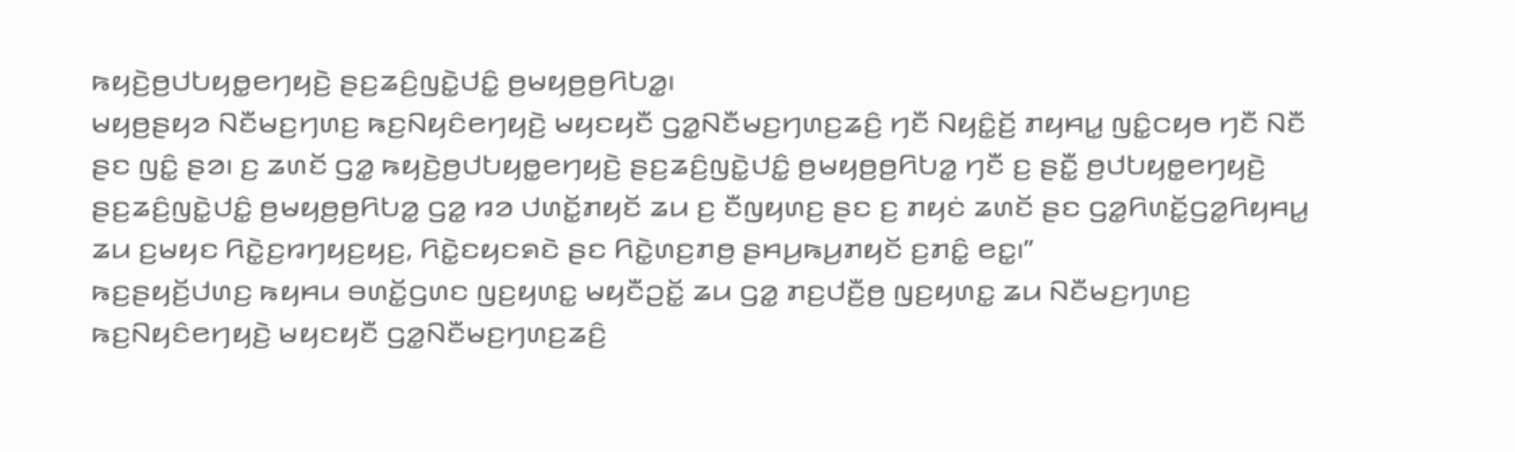ꤒꤟꤢꤧ꤬ꤥ꤬ꤓꤝꤟꤥ꤭ꤕꤚꤟꤢꤧ꤬ ꤔꤢ꤬ꤘꤢꤨ꤬ꤜꤢꤧ꤭ꤓꤢꤨ꤭ ꤥ꤬ꤗꤟꤥ꤬ꤥ꤬ꤖꤝꤤ꤭꤯
ꤗꤟꤥ꤬ꤔꤟꤤ ꤡꤢꤪꤗꤢ꤬ꤚꤛꤢ꤬ ꤒꤢ꤬ꤡꤟꤢꤨꤕꤚꤟꤢꤧ꤬ ꤗꤟꤢꤟꤢꤪ ꤞꤤ꤭ꤡꤢꤪꤗꤢ꤬ꤚꤛꤢ꤬ꤘꤢꤨ꤬ ꤚꤢꤪ ꤡꤟꤢꤨ꤭ꤢꤩ꤬ ꤊꤟꤌꤣ꤭ ꤜꤢꤨ꤭ꤍꤟꤥ ꤚꤢꤪ ꤡꤢꤪ ꤔꤢ ꤜꤢꤨ꤭ ꤔꤤ꤯ ꤢ꤬ ꤘꤛꤢꤩ ꤞꤤ꤭ ꤒꤟꤢꤧ꤬ꤥ꤬ꤓꤝꤟꤥ꤭ꤕꤚꤟꤢꤧ꤬ ꤔꤢ꤬ꤘꤢꤨ꤬ꤜꤢꤧ꤭ꤓꤢꤨ꤭ ꤥ꤬ꤗꤟꤥ꤬ꤥ꤬ꤖꤝꤤ꤭ ꤚꤢꤪ ꤢ꤬ ꤔꤢꤪ꤭ ꤥ꤬ꤓꤝꤟꤥ꤭ꤕꤚꤟꤢꤧ꤬ ꤔꤢ꤬ꤘꤢꤨ꤬ꤜꤢꤧ꤭ꤓꤢꤨ꤭ ꤥ꤬ꤗꤟꤥ꤬ꤥ꤬ꤖꤝꤤ꤭ ꤞꤤ꤭ ꤙꤤ ꤓꤛꤢꤩ꤭ꤊꤟꤢꤩ ꤘꤣ ꤢ꤬ ꤢꤪꤜꤟꤛꤢ꤬ ꤔꤢ ꤢ꤬ ꤊꤟꤢꤦ ꤘꤛꤢꤩ ꤔꤢ ꤞꤤ꤭ꤖꤛꤢꤩ꤭ꤞꤤ꤭ꤖꤟꤌꤣ꤭ ꤘꤣ ꤢ꤬ꤗꤟꤢ ꤖꤢꤧ꤭ꤢ꤬ꤙꤚꤟꤢ꤬ꤟꤢ꤬, ꤖꤢꤧ꤭ꤢꤟꤢꤎꤢꤧ ꤔꤢ ꤖꤢꤧ꤭ꤛꤢ꤬ꤊꤥ꤬ ꤔꤌꤣ꤬ꤒꤣ꤬ꤊꤟꤢꤩ ꤢ꤬ꤊꤢꤨ꤭ ꤕꤢ꤭꤯”
ꤒꤢ꤬ꤔꤟꤢꤩ꤬ꤓꤛꤢ꤬ ꤒꤟꤌꤣ ꤋꤛꤢꤩ꤭ꤞꤛꤢ ꤜꤢ꤬ꤟꤛꤢ꤭ ꤗꤟꤢꤪꤑꤢꤩ꤭ ꤘꤣ ꤞꤤ꤭ ꤊꤢ꤬ꤓꤢꤪ꤬ꤥ꤬ ꤜꤢ꤬ꤟꤛꤢ꤭ ꤘꤣ ꤡꤢꤪꤗꤢ꤬ꤚꤛꤢ꤬ ꤒꤢ꤬ꤡꤟꤢꤨꤕꤚꤟꤢꤧ꤬ ꤗꤟꤢꤟꤢꤪ ꤞꤤ꤭ꤡꤢꤪꤗꤢ꤬ꤚꤛꤢ꤬ꤘꤢꤨ꤬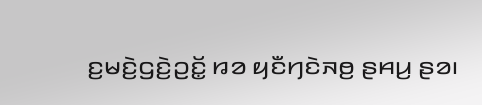ꤢ꤬ꤗꤢꤧ꤬ꤞꤢꤧ꤬ꤑꤢꤩ꤭ ꤙꤤ ꤟꤢꤪꤚꤢꤧꤏꤥ꤬ ꤔꤌꤣ꤬ ꤔꤤ꤯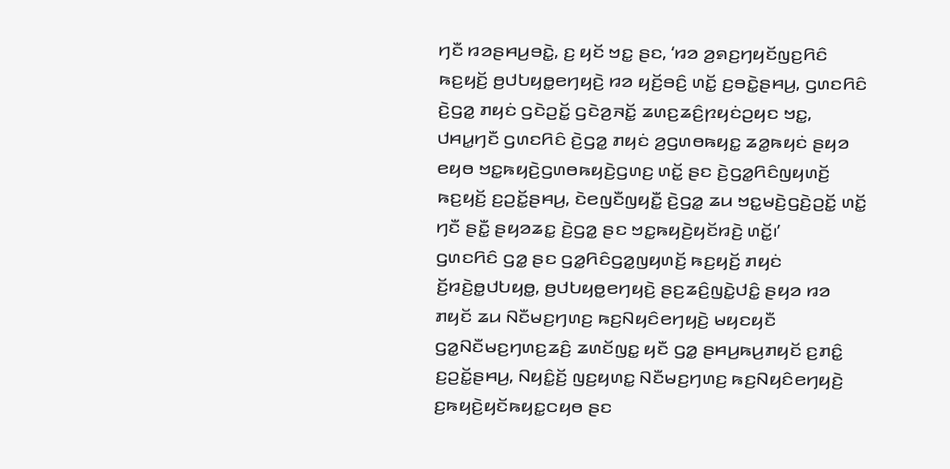ꤚꤢꤪ ꤙꤤꤔꤌꤣ꤬ꤋꤢꤧ꤭, ꤢ꤬ ꤟꤢꤩ ꤠꤢ꤭ ꤔꤢ, ‘ꤙꤤ ꤤ꤬ꤎꤢ꤬ꤚꤟꤢꤩꤜꤢ꤬ꤖꤢꤨ ꤒꤢ꤬ꤟꤢꤩ꤬ ꤥ꤬ꤓꤝꤟꤥ꤭ꤕꤚꤟꤢꤧ꤬ ꤙꤤ ꤟꤢꤩ꤬ꤋꤢꤨ꤬ ꤛꤢꤩ꤭ ꤢ꤬ꤋꤢꤧ꤭ꤔꤌꤣ꤬, ꤞꤛꤢꤖꤢꤨ ꤢꤧ꤬ꤞꤤ꤭ ꤊꤟꤢꤦ ꤞꤢꤧꤑꤢꤩ꤭ ꤞꤢꤧꤤ꤬ꤏꤢꤩ꤭ ꤘꤛꤢ꤬ꤘꤢꤨ꤬ꤐꤟꤢꤦꤑꤟꤢ ꤠꤢ꤭, ꤓꤌꤣ꤭ꤚꤢꤪ ꤞꤛꤢꤖꤢꤨ ꤢꤧ꤬ꤞꤤ꤭ ꤊꤟꤢꤦ ꤤ꤬ꤞꤛꤥꤒꤟꤢ꤭ ꤘꤤ꤭ꤒꤟꤢꤦ ꤔꤟꤤ ꤕꤟꤥ ꤠꤢ꤭ꤒꤟꤢꤧ꤬ꤞꤛꤥꤒꤟꤢꤧ꤬ꤞꤛꤢ꤬ ꤛꤢꤩ꤭ ꤔꤢ ꤢꤧ꤬ꤞꤤ꤭ꤖꤢꤨꤜꤟꤛꤢꤩ꤬ ꤒꤢ꤬ꤟꤢꤩ꤬ ꤢ꤬ꤑꤢꤩ꤭ꤔꤌꤣ꤬, ꤢꤧꤕꤜꤢꤪꤜꤟꤢꤪ꤭ ꤢꤧ꤬ꤞꤤ꤭ ꤘꤣ ꤠꤢ꤭ꤗꤢꤧ꤬ꤞꤢꤧ꤬ꤑꤢꤩ꤭ ꤛꤢꤩ꤭ ꤚꤢꤪ ꤔꤢꤪ꤭ ꤔꤟꤤꤘꤢ꤭ ꤢꤧ꤬ꤞꤤ꤭ ꤔꤢ ꤠꤢ꤭ꤒꤟꤢꤧ꤬ꤟꤢꤩꤙꤢꤧ꤬ ꤛꤢꤩ꤭꤯’
ꤞꤛꤢꤖꤢꤨ ꤞꤤ꤭ ꤔꤢ ꤞꤤ꤭ꤖꤢꤨꤞꤤ꤭ꤜꤟꤛꤢꤩ꤬ ꤒꤢ꤬ꤟꤢꤩ꤬ ꤊꤟꤢꤦ ꤢꤩ꤬ꤙꤢꤧ꤬ꤥ꤭ꤓꤝꤟꤥ꤭, ꤥ꤬ꤓꤝꤟꤥ꤭ꤕꤚꤟꤢꤧ꤬ ꤔꤢ꤬ꤘꤢꤨ꤬ꤜꤢꤧ꤭ꤓꤢꤨ꤭ ꤔꤟꤤ ꤙꤤ ꤊꤟꤢꤩ ꤘꤣ ꤡꤢꤪꤗꤢ꤬ꤚꤛꤢ꤬ ꤒꤢ꤬ꤡꤟꤢꤨꤕꤚꤟꤢꤧ꤬ ꤗꤟꤢꤟꤢꤪ ꤞꤤ꤭ꤡꤢꤪꤗꤢ꤬ꤚꤛꤢ꤬ꤘꤢꤨ꤬ ꤘꤛꤢꤩꤜꤢ꤭ ꤟꤢꤪ ꤞꤤ꤭ ꤔꤌꤣ꤬ꤒꤣ꤬ꤊꤟꤢꤩ ꤢ꤬ꤊꤢꤨ꤭ ꤢ꤬ꤑꤢꤩ꤭ꤔꤌꤣ꤬, ꤡꤟꤢꤨ꤭ꤢꤩ꤬ ꤜꤢ꤬ꤟꤛꤢ꤭ ꤡꤢꤪꤗꤢ꤬ꤚꤛꤢ꤬ ꤒꤢ꤬ꤡꤟꤢꤨꤕꤚꤟꤢꤧ꤬ ꤢ꤬ꤒꤟꤢꤧ꤬ꤟꤢꤩꤒꤟꤢ꤭ꤍꤟꤥ ꤔꤢ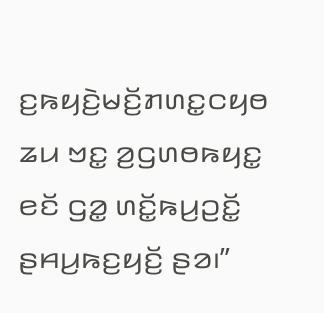ꤢ꤬ꤒꤟꤢꤧ꤬ꤗꤢꤩ꤬ꤊꤛꤢ꤭ꤍꤟꤥ ꤘꤣ ꤠꤢ꤭ ꤤ꤬ꤞꤛꤥꤒꤟꤢ꤭ ꤕꤢꤩ ꤞꤤ꤭ ꤛꤢꤩ꤭ꤒꤣ꤬ꤑꤢꤩ꤭ ꤔꤌꤣ꤬ꤒꤢ꤬ꤟꤢꤩ꤬ ꤔꤤ꤯”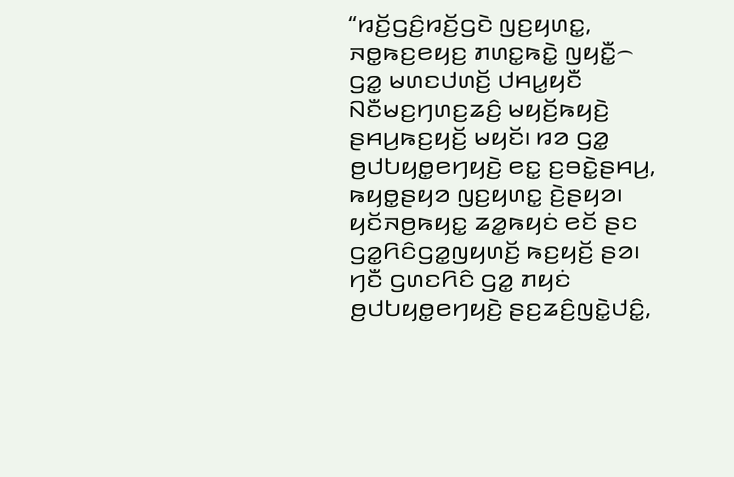“ꤙꤢꤩ꤬ꤞꤢꤨ꤬ꤙꤢꤩ꤬ꤞꤢꤧ ꤜꤢ꤬ꤟꤛꤢ꤭, ꤏꤥ꤭ꤒꤢ꤬ꤕꤟꤢ꤬ ꤊꤛꤢ꤭ꤒꤢꤧ꤭ ꤜꤟꤢꤪ꤭꤮ ꤞꤤ꤭ ꤗꤛꤢꤓꤛꤢꤩ꤬ ꤓꤌꤣ꤭ꤟꤢꤪ ꤡꤢꤪꤗꤢ꤬ꤚꤛꤢ꤬ꤘꤢꤨ꤬ ꤗꤟꤢꤩ꤬ꤒꤟꤢꤧ꤬ ꤔꤌꤣ꤬ꤒꤢ꤬ꤟꤢꤩ꤬ ꤗꤟꤢꤩ꤯ ꤙꤤ ꤞꤤ꤭ ꤥ꤬ꤓꤝꤟꤥ꤭ꤕꤚꤟꤢꤧ꤬ ꤕꤢ꤭ ꤢ꤬ꤋꤢꤧ꤭ꤔꤌꤣ꤬, ꤒꤟꤥ꤭ꤔꤟꤤ ꤜꤢ꤬ꤟꤛꤢ꤭ ꤢꤧ꤬ꤔꤟꤤ꤯ ꤟꤢꤩꤏꤥ꤬ꤒꤟꤢ꤭ ꤘꤤ꤭ꤒꤟꤢꤦ ꤕꤢꤩ ꤔꤢ ꤞꤤ꤭ꤖꤢꤨꤞꤤ꤭ꤜꤟꤛꤢꤩ꤬ ꤒꤢ꤬ꤟꤢꤩ꤬ ꤔꤤ꤯
ꤚꤢꤪ ꤞꤛꤢꤖꤢꤨ ꤞꤤ꤭ ꤊꤟꤢꤦ ꤥ꤬ꤓꤝꤟꤥ꤭ꤕꤚꤟꤢꤧ꤬ ꤔꤢ꤬ꤘꤢꤨ꤬ꤜꤢꤧ꤭ꤓꤢꤨ꤭,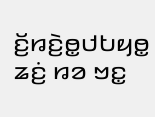ꤢꤩ꤬ꤙꤢꤧ꤬ꤥ꤭ꤓꤝꤟꤥ꤭ ꤘꤢꤦ꤬ ꤙꤤ ꤠꤢ꤭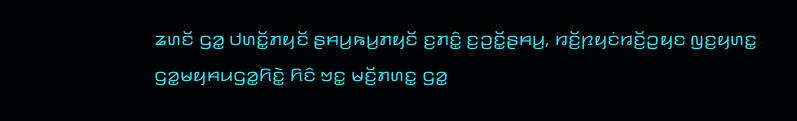ꤘꤛꤢꤩ ꤞꤤ꤭ ꤓꤛꤢꤩ꤭ꤊꤟꤢꤩ ꤔꤌꤣ꤬ꤒꤣ꤬ꤊꤟꤢꤩ ꤢ꤬ꤊꤢꤨ꤭ ꤢ꤬ꤑꤢꤩ꤭ꤔꤌꤣ꤬, ꤙꤢꤩ꤬ꤐꤟꤢꤦꤙꤢꤩ꤬ꤑꤟꤢ ꤜꤢ꤬ꤟꤛꤢ꤭ ꤞꤤ꤭ꤗꤟꤌꤣꤞꤤ꤭ꤖꤢꤧ꤭ ꤖꤢꤨ ꤠꤢ꤭ ꤗꤢꤩ꤬ꤊꤛꤢ꤭ ꤞꤤ꤭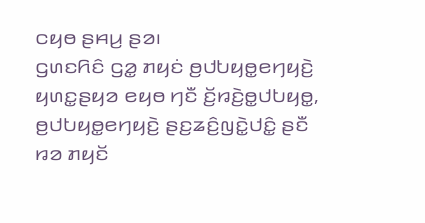ꤍꤟꤥ ꤔꤌꤣ꤬ ꤔꤤ꤯
ꤞꤛꤢꤖꤢꤨ ꤞꤤ꤭ ꤊꤟꤢꤦ ꤥ꤬ꤓꤝꤟꤥ꤭ꤕꤚꤟꤢꤧ꤬ ꤟꤛꤢ꤭ꤔꤟꤤ ꤕꤟꤥ ꤚꤢꤪ ꤢꤩ꤬ꤙꤢꤧ꤬ꤥ꤭ꤓꤝꤟꤥ꤭, ꤥ꤬ꤓꤝꤟꤥ꤭ꤕꤚꤟꤢꤧ꤬ ꤔꤢ꤬ꤘꤢꤨ꤬ꤜꤢꤧ꤭ꤓꤢꤨ꤭ ꤔꤢꤪ ꤙꤤ ꤊꤟꤢꤩ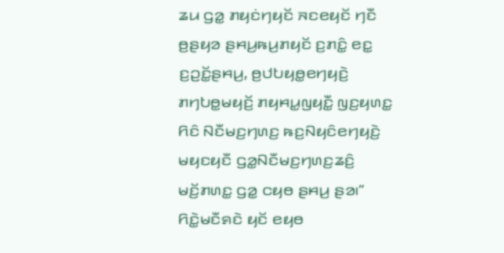ꤘꤣ ꤞꤤ꤭ ꤊꤟꤢꤦꤚꤟꤢꤩ ꤏꤢꤕꤟꤢꤩ ꤚꤢꤪ ꤥ꤬ꤔꤟꤤ ꤔꤌꤣ꤬ꤒꤣ꤬ꤊꤟꤢꤩ ꤢ꤬ꤊꤢꤨ꤭ ꤕꤢ꤭ ꤢ꤬ꤑꤢꤩ꤭ꤔꤌꤣ꤬, ꤥ꤬ꤓꤝꤟꤥ꤭ꤕꤚꤟꤢꤧ꤬ ꤊꤚꤝꤥ꤭ꤗꤟꤢꤩ꤬ ꤊꤟꤌꤣ꤭ꤜꤟꤢꤪ꤭ ꤜꤢ꤬ꤟꤛꤢ꤭ ꤖꤢꤨ ꤡꤢꤪꤗꤢ꤬ꤚꤛꤢ꤬ ꤒꤢ꤬ꤡꤟꤢꤨꤕꤚꤟꤢꤧ꤬ ꤗꤟꤢꤟꤢꤪ ꤞꤤ꤭ꤡꤢꤪꤗꤢ꤬ꤚꤛꤢ꤬ꤘꤢꤨ꤬ ꤗꤢꤩ꤬ꤊꤛꤢ꤭ ꤞꤤ꤭ ꤍꤟꤥ ꤔꤌꤣ꤬ ꤔꤤ꤯”
ꤖꤢꤧ꤭ꤗꤢꤪꤎꤢꤧ ꤟꤢꤩ ꤕꤟꤥ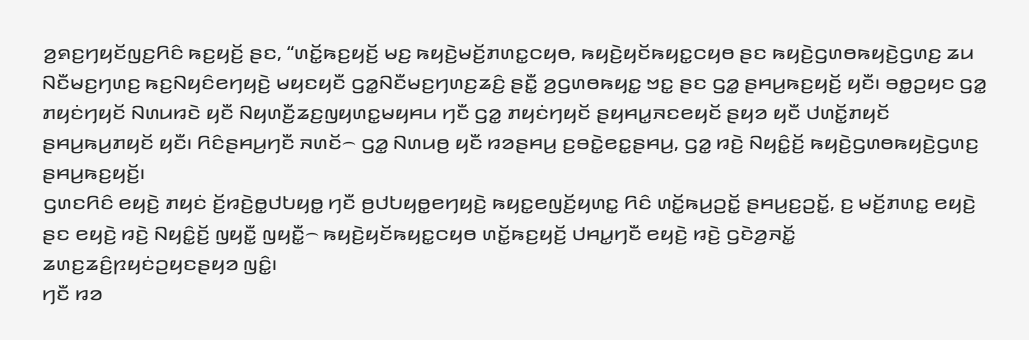ꤤ꤬ꤎꤢ꤬ꤚꤟꤢꤩꤜꤢ꤬ꤖꤢꤨ ꤒꤢ꤬ꤟꤢꤩ꤬ ꤔꤢ, “ꤛꤢꤩ꤭ꤒꤢ꤬ꤟꤢꤩ꤬ ꤗꤢ꤬ ꤒꤟꤢꤧ꤬ꤗꤢꤩ꤬ꤊꤛꤢ꤭ꤍꤟꤥ, ꤒꤟꤢꤧ꤬ꤟꤢꤩꤒꤟꤢ꤭ꤍꤟꤥ ꤔꤢ ꤒꤟꤢꤧ꤬ꤞꤛꤥꤒꤟꤢꤧ꤬ꤞꤛꤢ꤬ ꤘꤣ ꤡꤢꤪꤗꤢ꤬ꤚꤛꤢ꤬ ꤒꤢ꤬ꤡꤟꤢꤨꤕꤚꤟꤢꤧ꤬ ꤗꤟꤢꤟꤢꤪ ꤞꤤ꤭ꤡꤢꤪꤗꤢ꤬ꤚꤛꤢ꤬ꤘꤢꤨ꤬ ꤔꤢꤪ꤭ ꤤ꤬ꤞꤛꤥꤒꤟꤢ꤭ ꤠꤢ꤭ ꤔꤢ ꤞꤤ꤭ ꤔꤌꤣ꤬ꤒꤢ꤬ꤟꤢꤩ꤬ ꤟꤢꤪ꤯ ꤋꤥ꤭ꤑꤟꤢ ꤞꤤ꤭ ꤊꤟꤢꤦꤚꤟꤢꤩ ꤡꤛꤣꤙꤢꤧ ꤟꤢꤪ ꤡꤟꤛꤢꤪ꤬ꤘꤢ꤬ꤜꤟꤛꤢ꤭ꤗꤟꤌꤣ ꤚꤢꤪ ꤞꤤ꤭ ꤊꤟꤢꤦꤚꤟꤢꤩ ꤔꤟꤌꤣ꤭ꤏꤢꤕꤟꤢꤩ ꤔꤟꤤ ꤟꤢꤪ ꤓꤛꤢꤩ꤭ꤊꤟꤢꤩ ꤔꤌꤣ꤬ꤒꤣ꤬ꤊꤟꤢꤩ ꤟꤢꤪ꤯ ꤖꤢꤨꤔꤌꤣ꤬ꤚꤢꤪ ꤏꤛꤢꤩ꤮ ꤞꤤ꤭ ꤡꤛꤣꤥ꤬ ꤟꤢꤪ ꤙꤤꤔꤌꤣ꤬ ꤢ꤬ꤋꤢꤧ꤭ꤕꤢ꤭ꤔꤌꤣ꤬, ꤞꤤ꤭ ꤙꤢꤧ꤬ ꤡꤟꤢꤨ꤭ꤢꤩ꤬ ꤒꤟꤢꤧ꤬ꤞꤛꤥꤒꤟꤢꤧ꤬ꤞꤛꤢ꤬ ꤔꤌꤣ꤬ꤒꤢ꤬ꤟꤢꤩ꤬꤯
ꤞꤛꤢꤖꤢꤨ ꤕꤟꤢꤧ꤬ ꤊꤟꤢꤦ ꤢꤩ꤬ꤙꤢꤧ꤬ꤥ꤭ꤓꤝꤟꤥ꤭ ꤚꤢꤪ ꤥ꤬ꤓꤝꤟꤥ꤭ꤕꤚꤟꤢꤧ꤬ ꤒꤟꤢ꤭ꤕꤜꤢꤩ꤬ꤟꤛꤢ꤭ ꤖꤢꤨ ꤛꤢꤩ꤭ꤒꤣ꤬ꤑꤢꤩ꤭ ꤔꤌꤣ꤬ꤢ꤬ꤑꤢꤩ꤭, ꤢ꤬ ꤗꤢꤩ꤬ꤊꤛꤢ꤭ ꤕꤟꤢꤧ꤬ ꤔꤢ ꤕꤟꤢꤧ꤬ ꤙꤢꤧ꤬ ꤡꤟꤢꤨ꤭ꤢꤩ꤬ ꤜꤟꤢꤪ꤭ ꤜꤟꤢꤪ꤭꤮ ꤒꤟꤢꤧ꤬ꤟꤢꤩꤒꤟꤢ꤭ꤍꤟꤥ ꤛꤢꤩ꤭ꤒꤢ꤬ꤟꤢꤩ꤬ ꤓꤌꤣ꤭ꤚꤢꤪ ꤕꤟꤢꤧ꤬ ꤙꤢꤧ꤬ ꤞꤢꤧꤤ꤬ꤏꤢꤩ꤭ ꤘꤛꤢ꤬ꤘꤢꤨ꤬ꤐꤟꤢꤦꤑꤟꤢꤔꤟꤤ ꤜꤢꤨ꤭꤯
ꤚꤢꤪ ꤙꤤ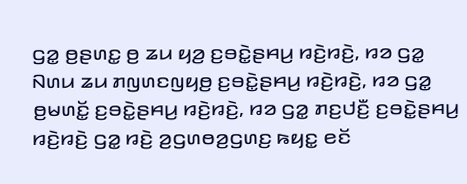ꤞꤤ꤭ ꤥ꤬ꤔꤛꤢ꤭ ꤥ꤬ ꤘꤣ ꤟꤤ꤬ ꤢ꤬ꤋꤢꤧ꤭ꤔꤌꤣ꤬ ꤙꤢꤧ꤬ꤙꤢꤧ꤬, ꤙꤤ ꤞꤤ꤭ ꤡꤛꤣ ꤘꤣ ꤊꤜꤛꤢꤜꤟꤥ꤬ ꤢ꤬ꤋꤢꤧ꤭ꤔꤌꤣ꤬ ꤙꤢꤧ꤬ꤙꤢꤧ꤬, ꤙꤤ ꤞꤤ꤭ ꤥ꤬ꤗꤛꤢꤩ꤭ ꤢ꤬ꤋꤢꤧ꤭ꤔꤌꤣ꤬ ꤙꤢꤧ꤬ꤙꤢꤧ꤬, ꤙꤤ ꤞꤤ꤭ ꤊꤢ꤬ꤓꤢꤪ꤬ ꤢ꤬ꤋꤢꤧ꤭ꤔꤌꤣ꤬ ꤙꤢꤧ꤬ꤙꤢꤧ꤬ ꤞꤤ꤭ ꤙꤢꤧ꤬ ꤤ꤬ꤞꤛꤥꤤ꤬ꤞꤛꤢ꤬ ꤒꤟꤢ꤭ ꤕꤢꤩ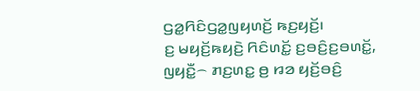ꤞꤤ꤭ꤖꤢꤨꤞꤤ꤭ꤜꤟꤛꤢꤩ꤬ ꤒꤢ꤬ꤟꤢꤩ꤬꤯
ꤢ꤬ ꤗꤟꤢꤩ꤬ꤒꤟꤢꤧ꤬ ꤖꤢꤨꤛꤢꤩ꤭ ꤢ꤬ꤋꤢꤨ꤬ꤢ꤬ꤋꤛꤢꤩ꤭, ꤜꤟꤢꤪ꤭꤮ ꤊꤢ꤬ꤛꤢ꤭ ꤥ꤬ ꤙꤤ ꤟꤢꤩ꤬ꤋꤢꤨ꤬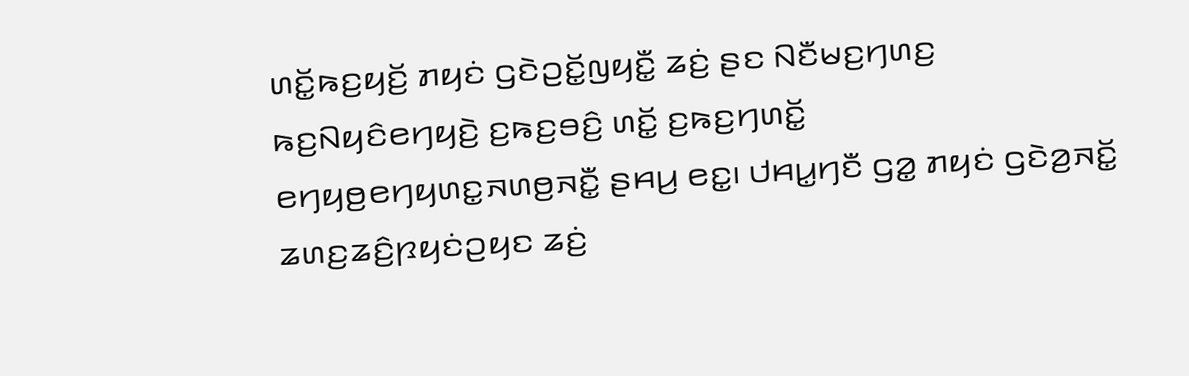ꤛꤢꤩ꤭ꤒꤢ꤬ꤟꤢꤩ꤬ ꤊꤟꤢꤦ ꤞꤢꤧꤑꤢꤩ꤭ꤜꤟꤢꤪ꤭ ꤘꤢꤦ꤬ ꤔꤢ ꤡꤢꤪꤗꤢ꤬ꤚꤛꤢ꤬ ꤒꤢ꤬ꤡꤟꤢꤨꤕꤚꤟꤢꤧ꤬ ꤢ꤬ꤒꤢ꤬ꤋꤢꤨ꤬ ꤛꤢꤩ꤭ ꤢ꤬ꤒꤢ꤬ꤚꤛꤢꤩ꤭ ꤕꤚꤟꤥ꤬ꤕꤚꤟꤛꤢ꤭ꤏꤛꤥ꤬ꤏꤢꤪ꤭ ꤔꤌꤣ꤬ ꤕꤢ꤭꤯ ꤓꤌꤣ꤭ꤚꤢꤪ ꤞꤤ꤭ ꤊꤟꤢꤦ ꤞꤢꤧꤤ꤬ꤏꤢꤩ꤭ ꤘꤛꤢ꤬ꤘꤢꤨ꤬ꤐꤟꤢꤦꤑꤟꤢ ꤘꤢꤦ꤬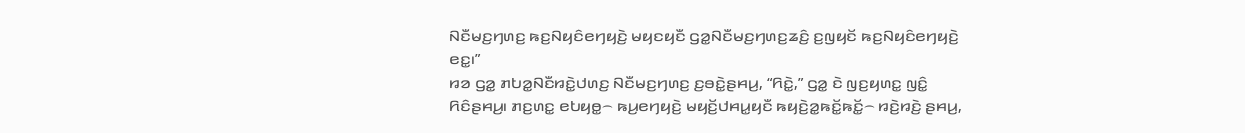ꤡꤢꤪꤗꤢ꤬ꤚꤛꤢ꤬ ꤒꤢ꤬ꤡꤟꤢꤨꤕꤚꤟꤢꤧ꤬ ꤗꤟꤢꤟꤢꤪ ꤞꤤ꤭ꤡꤢꤪꤗꤢ꤬ꤚꤛꤢ꤬ꤘꤢꤨ꤬ ꤢ꤬ꤜꤟꤢꤩ ꤒꤢ꤬ꤡꤟꤢꤨꤕꤚꤟꤢꤧ꤬ ꤕꤢ꤭꤯”
ꤙꤤ ꤞꤤ꤭ ꤊꤝꤤ꤭ꤡꤢꤪꤙꤢꤧ꤭ꤓꤛꤢ꤬ ꤡꤢꤪꤗꤢ꤬ꤚꤛꤢ꤬ ꤢ꤬ꤋꤢꤧ꤭ꤔꤌꤣ꤬, “ꤖꤢꤧ꤭,” ꤞꤤ꤭ ꤢꤧ ꤜꤢ꤬ꤟꤛꤢ꤭ ꤜꤢꤨ꤭ ꤖꤢꤨꤔꤌꤣ꤬꤯ ꤊꤢ꤬ꤛꤢ꤭ ꤕꤝꤟꤥ꤭꤮ ꤒꤣ꤬ꤕꤚꤟꤢꤧ꤬ ꤗꤟꤢꤩ꤬ꤓꤌꤣ꤭ꤟꤢꤪ ꤒꤟꤢꤧ꤬ꤤ꤭ꤒꤢꤩ꤭ꤒꤢꤩ꤭꤮ ꤙꤢꤧ꤬ꤙꤢꤧ꤬ ꤔꤌꤣ꤬,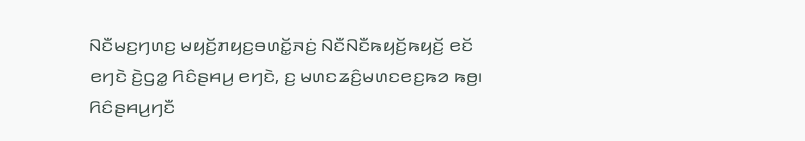ꤡꤢꤪꤗꤢ꤬ꤚꤛꤢ꤬ ꤗꤟꤢꤩ꤬ꤊꤟꤢ꤬ꤋꤛꤢꤩ꤭ꤏꤢꤦ꤬ ꤡꤢꤪꤡꤢꤪꤒꤟꤢꤩ꤬ꤒꤟꤢꤩ꤬ ꤕꤢꤩ ꤕꤚꤢꤧ ꤢꤧ꤬ꤞꤤ꤭ ꤖꤢꤨꤔꤌꤣ꤬ ꤕꤚꤢꤧ, ꤢ꤬ ꤗꤛꤢꤘꤢꤨ꤬ꤗꤛꤢꤕꤢ꤬ꤒꤤ ꤒꤥ꤬꤯ ꤖꤢꤨꤔꤌꤣ꤬ꤚꤢꤪ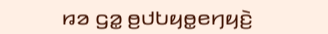ꤙꤤ ꤞꤤ꤭ ꤥ꤬ꤓꤝꤟꤥ꤭ꤕꤚꤟꤢꤧ꤬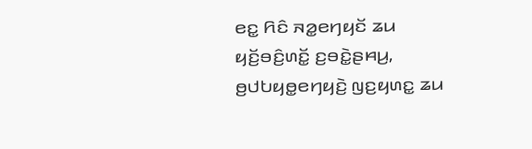ꤕꤢ꤭ ꤖꤢꤨ ꤏꤤ꤭ꤕꤚꤟꤢꤩ ꤘꤣ ꤟꤢꤩ꤬ꤋꤢꤨ꤬ꤛꤢꤩ꤭ ꤢ꤬ꤋꤢꤧ꤭ꤔꤌꤣ꤬, ꤥ꤬ꤓꤝꤟꤥ꤭ꤕꤚꤟꤢꤧ꤬ ꤜꤢ꤬ꤟꤛꤢ꤭ ꤘꤣ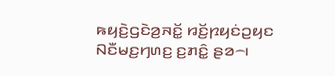ꤒꤟꤢꤧ꤬ꤞꤢꤧꤤ꤬ꤏꤢꤩ꤭ ꤙꤢꤩ꤬ꤐꤟꤢꤦꤑꤟꤢ ꤡꤢꤪꤗꤢ꤬ꤚꤛꤢ꤬ ꤢ꤬ꤊꤢꤨ꤭ ꤔꤤ꤮꤯